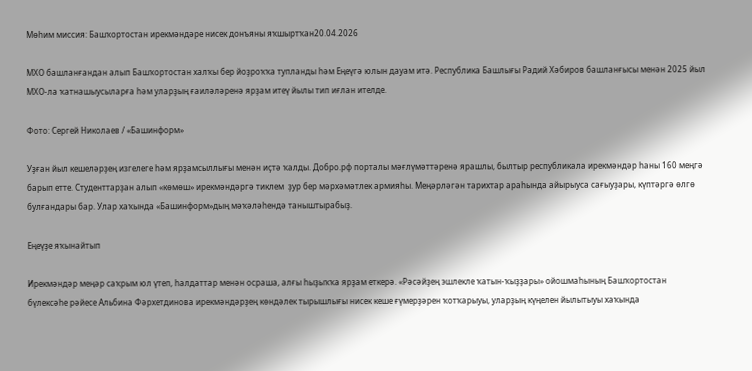Мөһим миссия: Башҡортостан ирекмәндәре нисек донъяны яҡшыртҡан20.04.2026

МХО башланғандан алып Башҡортостан халҡы бер йоҙроҡҡа тупланды һәм Еңеүгә юлын дауам итә. Республика Башлығы Радий Хәбиров башланғысы менән 2025 йыл МХО-ла ҡатнашыусыларға һәм уларҙың ғаиләләренә ярҙам итеү йылы тип иғлан ителде.

Фото: Сергей Николаев / «Башинформ»

Уҙған йыл кешеләрҙең изгелеге һәм ярҙамсыллығы менән иҫтә ҡалды. Добро.рф порталы мәғлүмәттәренә ярашлы, былтыр республикала ирекмәндәр һаны 160 меңгә барып етте. Студенттарҙан алып «көмөш» ирекмәндәргә тиклем  ҙур бер мәрхәмәтлек армияһы. Меңәрләгән тарихтар араһында айырыуса сағыуҙары, күптәргә өлгө булғандары бар. Улар хаҡында «Башинформ»дың мәҡәләһендә таныштырабыҙ.

Еңеүҙе яҡынайтып

Ирекмәндәр меңәр саҡрым юл үтеп, һалдаттар менән осраша, алғы һыҙыҡҡа ярҙам еткерә. «Рәсәйҙең эшлекле ҡатын-ҡыҙҙары» ойошмаһының Башҡортостан бүлексәһе рәйесе Альбина Фәрхетдинова ирекмәндәрҙең көндәлек тырышлығы нисек кеше ғүмерҙәрен ҡотҡарыуы, уларҙың күңелен йылытыуы хаҡында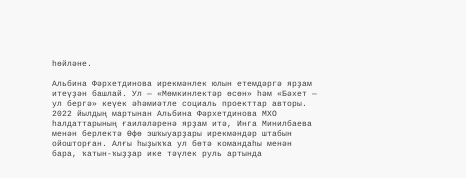һөйләне.

Альбина Фәрхетдинова ирекмәнлек юлын етемдәргә ярҙам итеүҙән башлай. Ул — «Мөмкинлектәр өсөн» һәм «Бәхет — ул бергә» кеүек әһәмиәтле социаль проекттар авторы. 2022 йылдың мартынан Альбина Фәрхетдинова МХО һалдаттарының ғаиләләренә ярҙам итә, Инга Минилбаева менән берлектә Өфө эшҡыуарҙары ирекмәндәр штабын ойошторған. Алғы һыҙыҡҡа ул бөтә командаһы менән бара, ҡатын-ҡыҙҙар ике тәүлек руль артында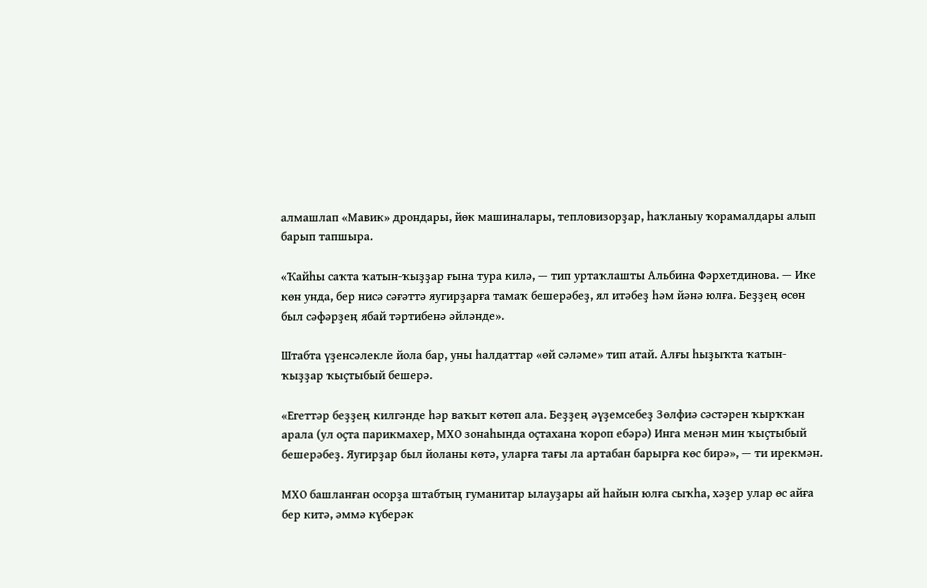алмашлап «Мавик» дрондары, йөк машиналары, тепловизорҙар, һаҡланыу ҡорамалдары алып барып тапшыра.

«Ҡайһы саҡта ҡатын-ҡыҙҙар ғына тура килә, — тип уртаҡлашты Альбина Фәрхетдинова. — Ике көн унда, бер нисә сәғәттә яугирҙарға тамаҡ бешерәбеҙ, ял итәбеҙ һәм йәнә юлға. Беҙҙең өсөн был сәфәрҙең ябай тәртибенә әйләнде».

Штабта үҙенсәлекле йола бар, уны һалдаттар «өй сәләме» тип атай. Алғы һыҙыҡта ҡатын-ҡыҙҙар ҡыҫтыбый бешерә.

«Егеттәр беҙҙең килгәнде һәр ваҡыт көтөп ала. Беҙҙең әүҙемсебеҙ Зөлфиә сәстәрен ҡырҡҡан арала (ул оҫта парикмахер, МХО зонаһында оҫтахана ҡороп ебәрә) Инга менән мин ҡыҫтыбый бешерәбеҙ. Яугирҙар был йоланы көтә, уларға тағы ла артабан барырға көс бирә», — ти ирекмән.

МХО башланған осорҙа штабтың гуманитар ылауҙары ай һайын юлға сыҡһа, хәҙер улар өс айға бер китә, әммә күберәк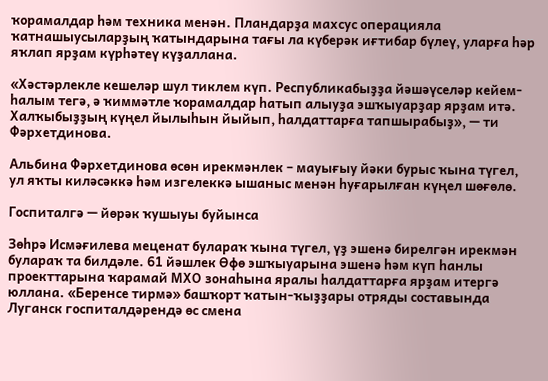ҡорамалдар һәм техника менән. Пландарҙа махсус операцияла ҡатнашыусыларҙың ҡатындарына тағы ла күберәк иғтибар бүлеү, уларға һәр яҡлап ярҙам күрһәтеү күҙаллана.

«Хәстәрлекле кешеләр шул тиклем күп. Республикабыҙҙа йәшәүселәр кейем-һалым тегә, ә ҡиммәтле ҡорамалдар һатып алыуҙа эшҡыуарҙар ярҙам итә. Халҡыбыҙҙың күңел йылыһын йыйып, һалдаттарға тапшырабыҙ», — ти Фәрхетдинова.

Альбина Фәрхетдинова өсөн ирекмәнлек – мауығыу йәки бурыс ҡына түгел, ул яҡты киләсәккә һәм изгелеккә ышаныс менән һуғарылған күңел шөғөлө.

Госпиталгә — йөрәк ҡушыуы буйынса

Зөһрә Исмәғилева меценат булараҡ ҡына түгел, үҙ эшенә бирелгән ирекмән булараҡ та билдәле. 61 йәшлек Өфө эшҡыуарына эшенә һәм күп һанлы проекттарына ҡарамай МХО зонаһына яралы һалдаттарға ярҙам итергә юллана. «Беренсе тирмә» башҡорт ҡатын-ҡыҙҙары отряды составында Луганск госпиталдәрендә өс смена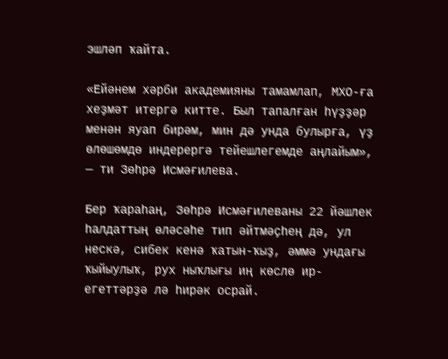эшләп ҡайта.

«Ейәнем хәрби академияны тамамлап, МХО-ға хеҙмәт итергә китте. Был тапалған һүҙҙәр менән яуап бирәм, мин дә унда булырға, үҙ өлөшөмдө индерергә тейешлегемде аңлайым», — ти Зөһрә Исмәғилева.

Бер ҡараһаң, Зөһрә Исмәғилеваны 22 йәшлек һалдаттың өләсәһе тип әйтмәҫһең дә, ул нескә, сибек кенә ҡатын-ҡыҙ, әммә ундағы ҡыйыулыҡ, рух ныҡлығы иң көслө ир-егеттәрҙә лә һирәк осрай.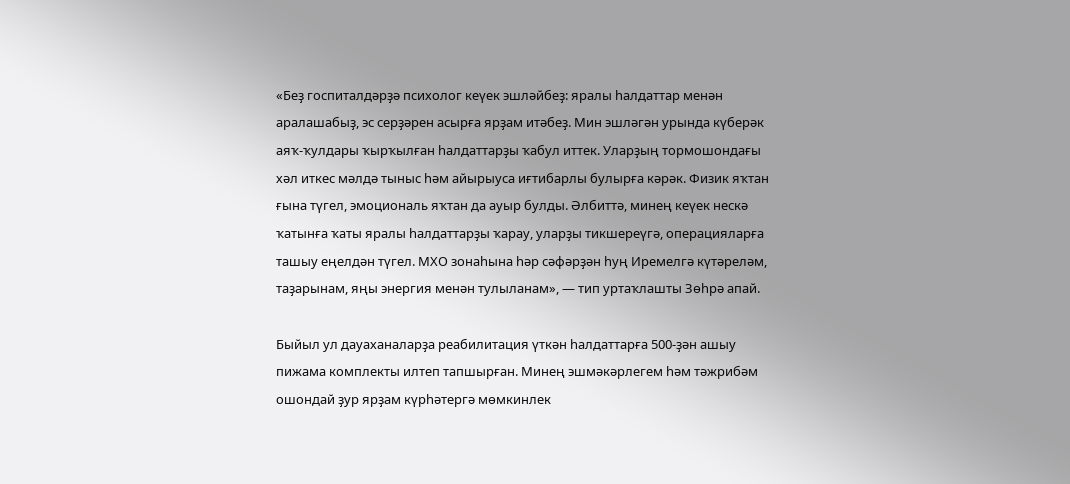«Беҙ госпиталдәрҙә психолог кеүек эшләйбеҙ: яралы һалдаттар менән аралашабыҙ, эс серҙәрен асырға ярҙам итәбеҙ. Мин эшләгән урында күберәк аяҡ-ҡулдары ҡырҡылған һалдаттарҙы ҡабул иттек. Уларҙың тормошондағы хәл иткес мәлдә тыныс һәм айырыуса иғтибарлы булырға кәрәк. Физик яҡтан ғына түгел, эмоциональ яҡтан да ауыр булды. Әлбиттә, минең кеүек нескә ҡатынға ҡаты яралы һалдаттарҙы ҡарау, уларҙы тикшереүгә, операцияларға ташыу еңелдән түгел. МХО зонаһына һәр сәфәрҙән һуң Иремелгә күтәреләм, таҙарынам, яңы энергия менән тулыланам», — тип уртаҡлашты Зөһрә апай.

Быйыл ул дауаханаларҙа реабилитация үткән һалдаттарға 500-ҙән ашыу пижама комплекты илтеп тапшырған. Минең эшмәкәрлегем һәм тәжрибәм ошондай ҙур ярҙам күрһәтергә мөмкинлек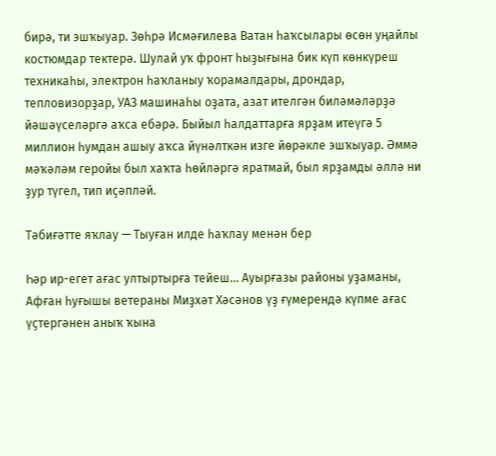бирә, ти эшҡыуар. Зөһрә Исмәғилева Ватан һаҡсылары өсөн уңайлы костюмдар тектерә. Шулай уҡ фронт һыҙығына бик күп көнкүреш техникаһы, электрон һаҡланыу ҡорамалдары, дрондар, тепловизорҙар, УАЗ машинаһы оҙата, азат ителгән биләмәләрҙә йәшәүселәргә аҡса ебәрә. Быйыл һалдаттарға ярҙам итеүгә 5 миллион һумдан ашыу аҡса йүнәлткән изге йөрәкле эшҡыуар. Әммә мәҡәләм геройы был хаҡта һөйләргә яратмай, был ярҙамды әллә ни ҙур түгел, тип иҫәпләй.

Тәбиғәтте яҡлау — Тыуған илде һаҡлау менән бер

Һәр ир-егет ағас ултыртырға тейеш... Ауырғазы районы уҙаманы, Афған һуғышы ветераны Миҙхәт Хәсәнов үҙ ғүмерендә күпме ағас үҫтергәнен аныҡ ҡына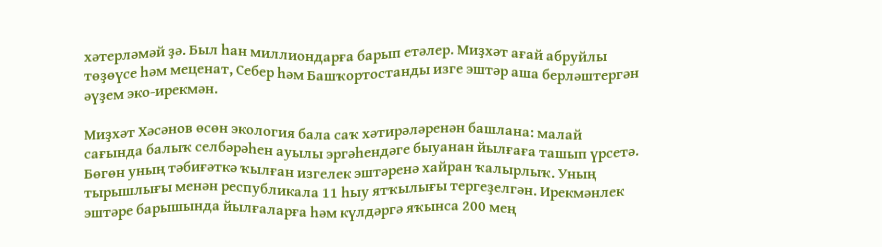хәтерләмәй ҙә. Был һан миллиондарға барып етәлер. Миҙхәт ағай абруйлы төҙөүсе һәм меценат, Себер һәм Башҡортостанды изге эштәр аша берләштергән әүҙем эко-ирекмән.

Миҙхәт Хәсәнов өсөн экология бала саҡ хәтирәләренән башлана: малай сағында балыҡ селбәрәһен ауылы эргәһендәге быуанан йылғаға ташып үрсетә. Бөгөн уның тәбиғәткә ҡылған изгелек эштәренә хайран ҡалырлыҡ. Уның тырышлығы менән республикала 11 һыу ятҡылығы тергеҙелгән. Ирекмәнлек эштәре барышында йылғаларға һәм күлдәргә яҡынса 200 мең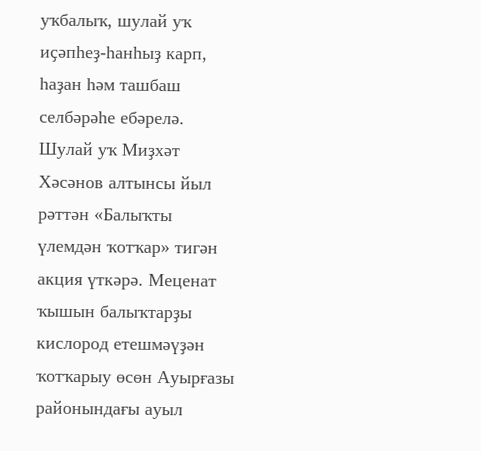уҡбалыҡ, шулай уҡ иҫәпһеҙ-һанһыҙ карп, һаҙан һәм ташбаш селбәрәһе ебәрелә. Шулай уҡ Миҙхәт Хәсәнов алтынсы йыл рәттән «Балыҡты үлемдән ҡотҡар» тигән акция үткәрә. Меценат ҡышын балыҡтарҙы кислород етешмәүҙән ҡотҡарыу өсөн Ауырғазы районындағы ауыл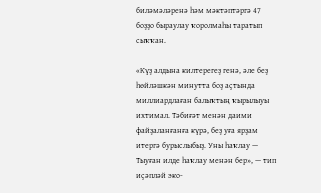биләмәләренә һәм мәктәптәргә 47 боҙҙо быраулау ҡоролмаһы таратып сыҡҡан.

«Күҙ алдына килтерегеҙ генә, әле беҙ һөйләшкән минутта боҙ аҫтында миллиардлаған балыҡтың ҡырылыуы ихтимал. Тәбиғәт менән даими файҙаланғанға күрә, беҙ уға ярҙам итергә бурыслыбыҙ. Уны һаҡлау — Тыуған илде һаҡлау менән бер», — тип иҫәпләй эко-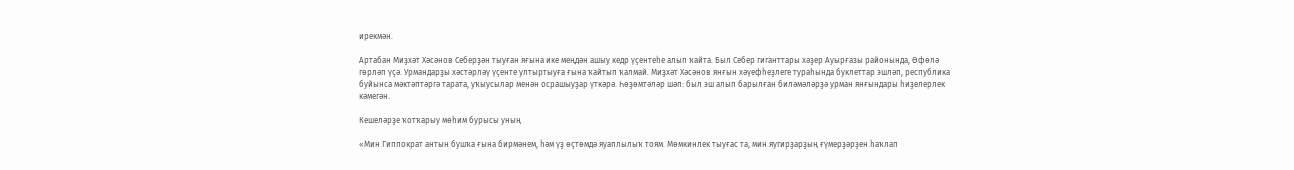ирекмән.

Артабан Миҙхәт Хәсәнов Себерҙән тыуған яғына ике меңдән ашыу кедр үҫентеһе алып ҡайта. Был Себер гиганттары хәҙер Ауырғазы районында, Өфөлә гөрләп үҫә. Урмандарҙы хәстәрләү үҫенте ултыртыуға ғына ҡайтып ҡалмай. Миҙхәт Хәсәнов янғын хәүефһеҙлеге тураһында буклеттар эшләп, республика буйынса мәктәптәргә тарата, уҡыусылар менән осрашыуҙар үткәрә. Һөҙөмтәләр шәп: был эш алып барылған биләмәләрҙә урман янғындары һиҙелерлек кәмегән.

Кешеләрҙе ҡотҡарыу мөһим бурысы уның

«Мин Гиппократ антын бушҡа ғына бирмәнем, һәм үҙ өҫтөмдә яуаплылыҡ тоям. Мөмкинлек тыуғас та, мин яугирҙарҙың ғүмерҙәрҙен һаҡлап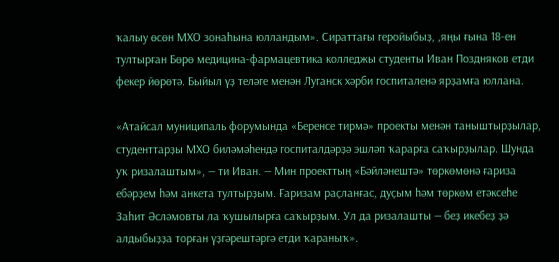ҡалыу өсөн МХО зонаһына юлландым». Сираттағы геройыбыҙ, ,яңы ғына 18-ен тултырған Бөрө медицина-фармацевтика колледжы студенты Иван Поздняков етди фекер йөрөтә. Быйыл үҙ теләге менән Луганск хәрби госпиталенә ярҙамға юллана.

«Атайсал муниципаль форумында «Беренсе тирмә» проекты менән таныштырҙылар, студенттарҙы МХО биләмәһендә госпиталдәрҙә эшләп ҡарарға саҡырҙылар. Шунда уҡ ризалаштым», — ти Иван. — Мин проекттың «Бәйләнештә» төркөмөнә ғариза ебәрҙем һәм анкета тултырҙым. Ғаризам раҫланғас, дуҫым һәм төркөм етәксеһе Заһит Әсләмовты ла ҡушылырға саҡырҙым. Ул да ризалашты — беҙ икебеҙ ҙә алдыбыҙҙа торған үҙгәрештәргә етди ҡараныҡ».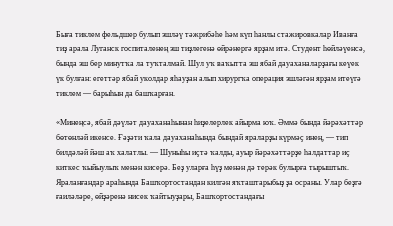Быға тиклем фельдшер булып эшләү тәжрибәһе һәм күп һанлы стажировкалар Иванға тиҙ арала Луганск госпиталенең эш тиҙлегенә өйрәнергә ярҙам итә. Студент һөйләүенсә, бында эш бер минутҡа ла туҡталмай. Шул уҡ ваҡытта эш ябай дауаханаларҙағы кеүек үк булған: егеттәр ябай уколдар яһауҙан алып хирургҡа операция эшләгән ярҙам итеүгә тиклем — барыһын да башҡарған.

«Минеңсә, ябай дәүләт дауаханаһынан һиҙелерлек айырма юҡ. Әммә бында йәрәхәттәр бөтөнләй икенсе. Ғәҙәти ҡала дауаханаһында бындай яраларҙы күрмәҫ инең, — тип билдәләй йәш аҡ халатлы. — Шуныһы иҫтә ҡалды, ауыр йәрәхәттәрҙе һалдаттар иҫ киткес ҡыйыулыҡ менән кисерә. Беҙ уларға һүҙ менән дә терәк булырға тырыштыҡ. Яраланғандар араһында Башҡортостандан килгән яҡташтарыбыҙ ҙа осраны. Улар беҙгә ғаиләләре, өйҙәренә нисек ҡайтыуҙары, Башҡортостандағы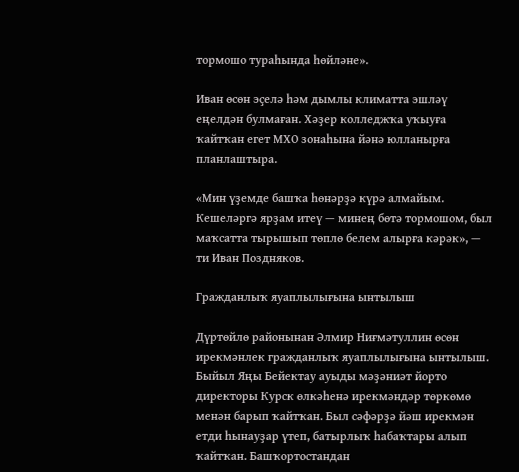тормошо тураһында һөйләне».

Иван өсөн эҫелә һәм дымлы климатта эшләү еңелдән булмаған. Хәҙер колледжҡа уҡыуға ҡайтҡан егет МХО зонаһына йәнә юлланырға планлаштыра.

«Мин үҙемде башҡа һөнәрҙә күрә алмайым. Кешеләргә ярҙам итеү — минең бөтә тормошом, был маҡсатта тырышып төплө белем алырға кәрәк», — ти Иван Поздняков.

Гражданлыҡ яуаплылығына ынтылыш

Дүртөйлө районынан Әлмир Ниғмәтуллин өсөн ирекмәнлек гражданлыҡ яуаплылығына ынтылыш. Быйыл Яңы Бейектау ауыды мәҙәниәт йорто директоры Курск өлкәһенә ирекмәндәр төркөмө менән барып ҡайтҡан. Был сәфәрҙә йәш ирекмән етди һынауҙар үтеп, батырлыҡ һабаҡтары алып ҡайтҡан. Башҡортостандан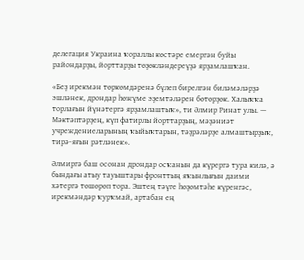делегация Украина ҡораллы көстәре емергән буйы райондарҙы, йорттарҙы төҙөкләндереүҙә ярҙамлашҡан.

«Беҙ ирекмән төркөмдәренә бүлеп бирелгән биләмәләрҙә эшләнек, дрондар һөжүме эҙемтәләрен бөтөрҙөк. Халыҡҡа торлағын йүнәтергә ярҙамлаштыҡ», ти Әлмир Ринат улы. — Мәктәптәрҙең, күп фатирлы йорттарҙың, мәҙәниәт учреждениеларының ҡыйыҡтарын, тәҙрәләрҙе алмаштырҙыҡ, тирә-яғын рәтләнек».

Әлмиргә баш осонан дрондар осҡанын да күрергә тура килә, ә бындағы атыу тауыштары фронттың яҡынлығын даими хәтергә төшөрөп тора. Эштең тәүге һөҙөмтәһе күренгәс, ирекмәндәр ҡурҡмай, артабан ең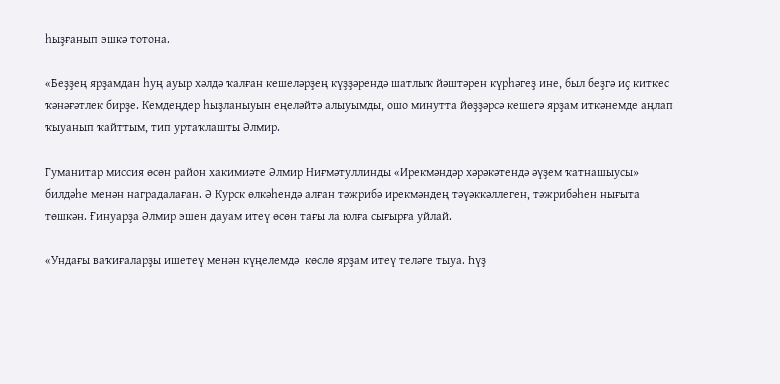һыҙғанып эшкә тотона.

«Беҙҙең ярҙамдан һуң ауыр хәлдә ҡалған кешеләрҙең күҙҙәрендә шатлыҡ йәштәрен күрһәгеҙ ине, был беҙгә иҫ киткес ҡәнәғәтлек бирҙе. Кемдеңдер һыҙланыуын еңеләйтә алыуымды, ошо минутта йөҙҙәрсә кешегә ярҙам иткәнемде аңлап ҡыуанып ҡайттым, тип уртаҡлашты Әлмир.

Гуманитар миссия өсөн район хакимиәте Әлмир Ниғмәтуллинды «Ирекмәндәр хәрәкәтендә әүҙем ҡатнашыусы» билдәһе менән наградалаған. Ә Курск өлкәһендә алған тәжрибә ирекмәндең тәүәккәллеген, тәжрибәһен нығыта төшкән. Ғинуарҙа Әлмир эшен дауам итеү өсөн тағы ла юлға сығырға уйлай.

«Ундағы ваҡиғаларҙы ишетеү менән күңелемдә  көслө ярҙам итеү теләге тыуа. Һүҙ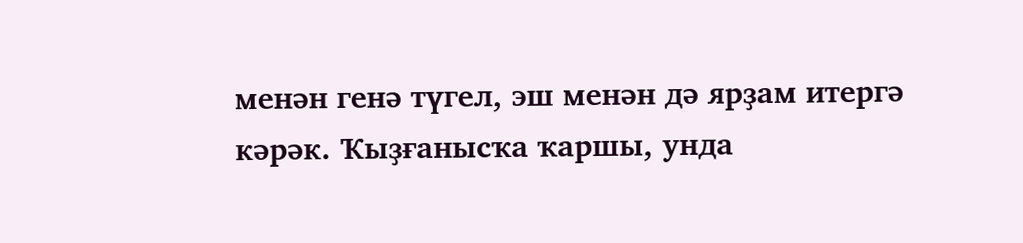менән генә түгел, эш менән дә ярҙам итергә кәрәк. Ҡыҙғанысҡа ҡаршы, унда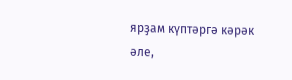ярҙам күптәргә кәрәк әле,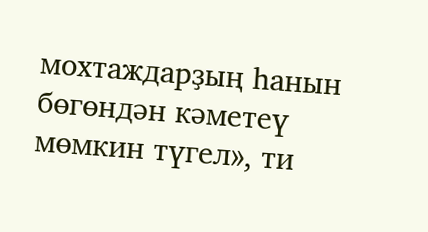мохтаждарҙың һанын бөгөндән кәметеү мөмкин түгел», ти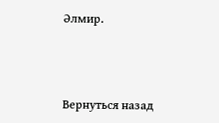Әлмир.



Вернуться назад